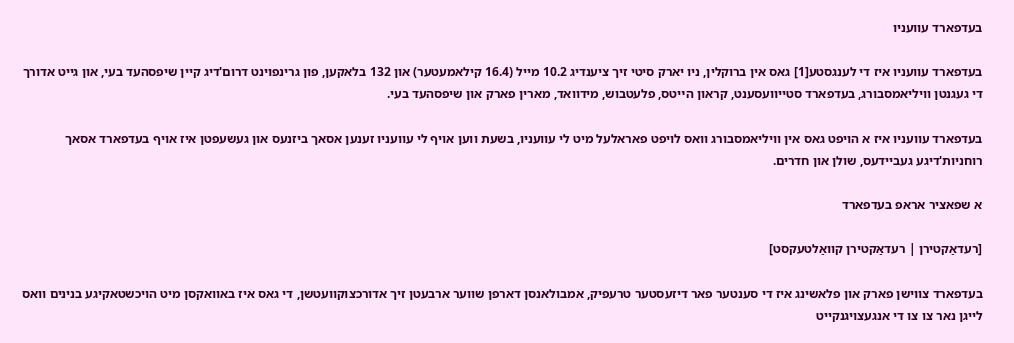בעדפארד עוועניו

בעדפארד עוועניו איז די לענגסטע[1] גאס אין ברוקלין, ניו יארק סיטי זיך ציענדיג 10.2 מייל (16.4 קילאמעטער) און 132 בלאקען, פון גרינפוינט דרום'דיג קיין שיפסהעד בעי, און גייט אדורך די געגנטן וויליאמסבורג, בעדפארד סטייוועסענט, קראון הײטס, פלעטבוש, מידוואד, מארין פארק און שיפסהעד בעי.

בעדפארד עוועניו איז א הויפט גאס אין וויליאמסבורג וואס לויפט פאראלעל מיט לי עוועניו, בשעת ווען אויף לי עוועניו זענען אסאך ביזנעס און געשעפטן איז אויף בעדפארד אסאך רוחניות'דיגע געביידעס, שולן און חדרים.

א שפאציר אראפ בעדפארד

[רעדאַקטירן | רעדאַקטירן קוואַלטעקסט]

בעדפארד צווישן פארק און פלאשינג איז די סענטער פאר דיזעסטער טרעפיק, אמבולאנסן דארפן שווער ארבעטן זיך אדורכצוקוועטשן, די גאס איז באוואקסן מיט הויכשטאקיגע בנינים וואס לייגן נאר צו צו די אנגעצויגנקייט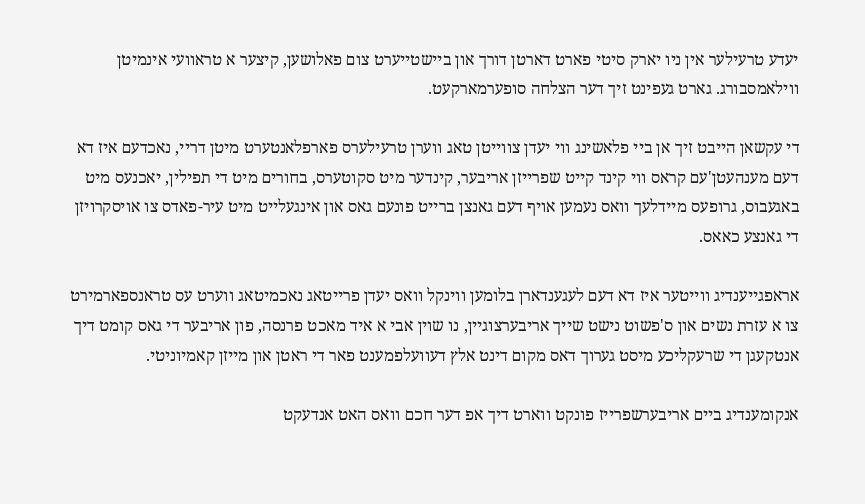יעדע טרעילער אין ניו יארק סיטי פארט דארטן דורך און ביישטייערט צום פאלושען, קיצער א טראוועי אינמיטן ווילאמסבורג. גארט געפינט זיך דער הצלחה סופערמארקעט.

די עקשאן הייבט זיך אן ביי פלאשינג ווי יעדן צווייטן טאג ווערן טרעילערס פארפלאנטערט מיטן דריי, נאכדעם איז דא דעם מענהעטן'עם קראס ווי קינד קייט שפרייזן אריבער, קינדער מיט סקוטערס, בחורים מיט די תפילין, יאכנעס מיט באגעבוס, גרופעס מיידלעך וואס נעמען אויף דעם גאנצן ברייט פונעם גאס און אינגעלייט מיט עיר-פאדס צו אויסקרויזן די גאנצע כאאס.

אראפגייענדיג ווייטער איז דא דעם לעגענדארן בלומען ווינקל וואס יעדן פרייטאג נאכמיטאג ווערט עס טראנספארמירט צו א עזרת נשים און ס'פשוט נישט שייך אריבערצוגיין, נו שוין אבי א איד מאכט פרנסה, פון אריבער די גאס קומט דיך אנטקעגן די שרעקליכע מיסט גערוך דאס מקום דינט אלץ דעוועלפמענט פאר די ראטן און מייזן קאמיוניטי.

אנקומענדיג ביים אריבערשפרייז פונקט ווארט דיך אפ דער חכם וואס האט אנדעקט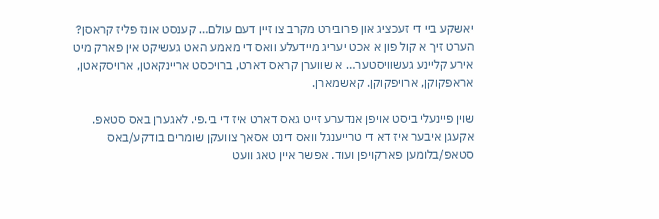יאשקע ביי די זעכציג און פרובירט מקרב צו זיין דעם עולם… קענסט אונז פליז קראסן? הערט זיך א קול פון א אכט יעריג מיידעלע וואס די מאמע האט געשיקט אין פארק מיט אירע קליינע געשוויסטער… א שווערן קראס דארט, ברויכסט אריינקאטן, ארויסקאטן, אראפקוקן, ארויפקוקן. קאשמארן.

שוין פיינעלי ביסט אויפן אנדערע זייט גאס דארט איז די בי.פי. לאגערן באס סטאפ. אקעגן איבער איז דא די טרייענגל וואס דינט אסאך צוועקן שומרים בודקע/באס סטאפ/בלומען פארקויפן ועוד. אפשר איין טאג וועט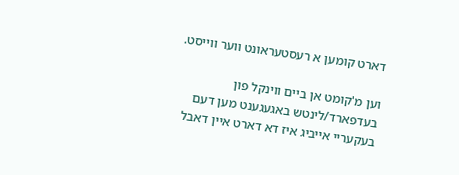דארט קומען א רעסטעראונט ווער ווייסט.

וען מ'קומט אן ביים ווינקל פון בעדפארד/לינטש באגעגענט מען דעם בעקעריי אייביג איז דא דארט איין דאבל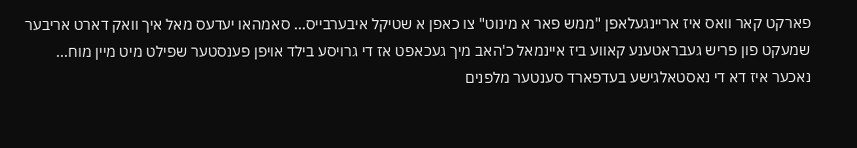פארקט קאר וואס איז אריינגעלאפן "ממש פאר א מינוט" צו כאפן א שטיקל איבערבייס… סאמהאו יעדעס מאל איך וואק דארט אריבער שמעקט פון פריש געבראטענע קאווע ביז איינמאל כ'האב מיך געכאפט אז די גרויסע בילד אויפן פענסטער שפילט מיט מיין מוח… נאכער איז דא די נאסטאלגישע בעדפארד סענטער מלפנים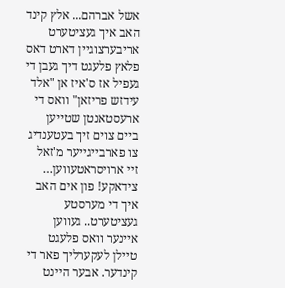אשל אברהם... אלץ קינד האב איך געציטערט אריבערצוגיין דארט דאס פלאץ פלעגט דיך געבן די געפיל אז ס'איז אן "אלד עידזש פריזאן" וואס די ארעסטאנטן שטייען ביים צוים זיך בעטענדיג צו פארבייגייער מ'זאל זיי ארויסראטעווען… צידאקע! פון אים האב איך די מערסטע געציטערט.. געווען איינער וואס פלעגט טיילן לעקערליך פאר די קינדער. אבער היינט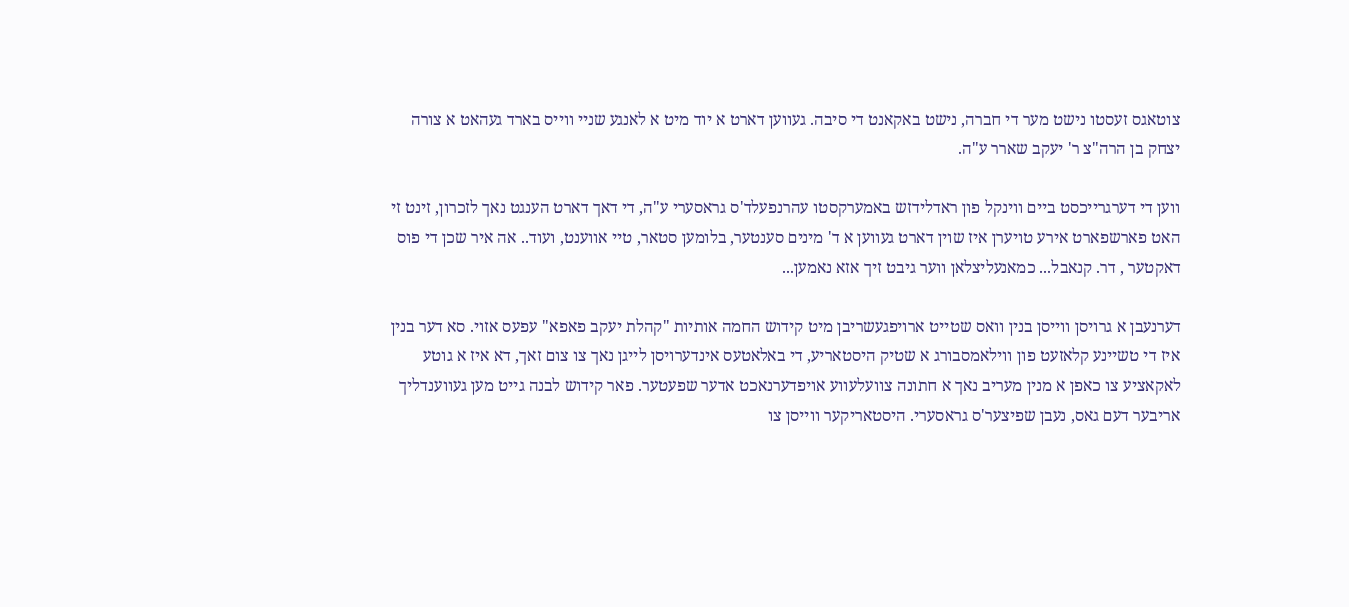צוטאגס זעסטו נישט מער די חברה, נישט באקאנט די סיבה. געווען דארט א יוד מיט א לאנגע שניי ווייס בארד געהאט א צורה יצחק בן הרה"צ ר' יעקב שארר ע"ה.

ווען די דערגרייכסט ביים ווינקל פון ראדלידזש באמערקסטו עהרנפעלד'ס גראסערי ע"ה, די דאך דארט הענגט נאך לזכרון, זינט זי האט פארשפארט אירע טויערן איז שוין דארט געווען א ד' מינים סענטער, בלומען סטאר, טיי אווענט, ועוד.. אה איר שכן די פוס דאקטער , דר. קנאבל... כמאנעליצלאן ווער גיבט זיך אזא נאמען...

דערנעבן א גרויסן ווייסן בנין וואס שטייט ארויפגעשריבן מיט קידוש החמה אותיות "קהלת יעקב פאפא" עפעס אזוי. סא דער בנין איז די טשיינע קלאזעט פון ווילאמסבורג א שטיק היסטאריע, די באלאטעס אינדערויסן לייגן נאך צו צום זאך, דא איז א גוטע לאקאציע צו כאפן א מנין מעריב נאך א חתונה צוועלעווע אויפדערנאכט אדער שפעטער. פאר קידוש לבנה גייט מען געווענדליך אריבער דעם גאס, נעבן שפיצער'ס גראסערי. היסטאריקער ווייסן צו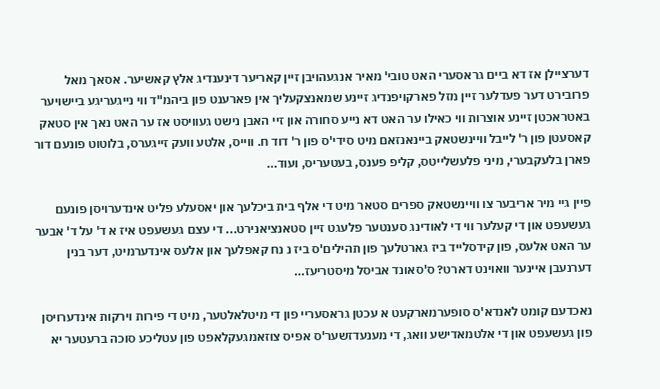דערציילן אז דא ביים גראסערי האט טובי' מאיר אנגעהויבן זיין קאריער דינענדיג אלץ קאשיער. אסאך מאל פרובירט דער פעדלער זיין מזל פארקויפנדיג זיינע שמאנצקעליך אין פארענט פון ביהמ"ד ווי נייגעריגע ביישויער באטראכטן זיינע אוצרות ווי כאילו ער האט דא נייע סחורה און זיי האבן נישט געוויסט אז ער האט נאך אין סטאק קאסעטן פון ר' לייבל וויינשטאק ביינאנזאם מיט סידי'ס פון ר' דוד ח. ווייס, אלטע וועק זייגערס, בלוטוט פונעם דור פארן בלעקבערי, מיני פלעשלייטס, קליפ פענס, בעטעריס, ועוד…

פיין גיי מיר אריבער צו וויינשטאק ספרים סטאר מיט די אלף בית ביכלעך און יאסעלע פליט אינדערויסן פונעם געשעפט און די קעלער ווי די לאודינג סענטער פלעגט זיין סטאנציאנירט... די עצם געשעפט איז א ד' על ד' אבער ער האט אלעס, פון קידסלייד ביז גארטלעך פון תהילים'ס ביז נ נח קאפלעך און אלעס אינדערמיט, דער בנין דערנעבן איינער וואוינט דארט? ס'סאונד אביסל מיסטריעז…

נאכדעם קומט לאנדא'ס סופערמארקעט א עכטן גראסעריי פון די מיטלאלטער, מיט די פירות וירקות אינדערויסן פון געשעפט און די אלטמאדישע וואג, די מענעדזשער'ס אפיס צוזאמגעקלאפט פון עטליכע סוכה ברעטער יא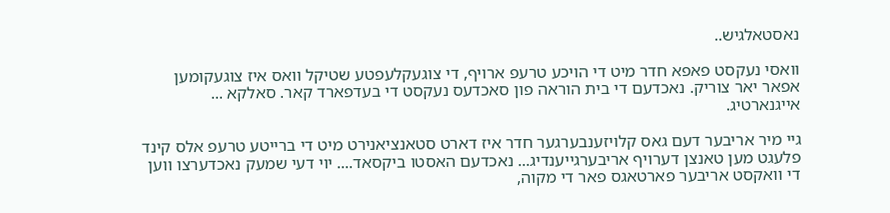נאסטאלגיש..

וואסי נעקסט פאפא חדר מיט די הויכע טרעפ ארויף, די צוגעקלעפטע שטיקל וואס איז צוגעקומען אפאר יאר צוריק. נאכדעם די בית הוראה פון סאכדעס נעקסט די בעדפארד קאר. סאלקא ... אייגנארטיג.

גיי מיר אריבער דעם גאס קלויזענבערגער חדר איז דארט סטאנציאנירט מיט די ברייטע טרעפ אלס קינד פלעגט מען טאנצן דערויף אריבערגייענדיג... נאכדעם האסטו ביקסאד.... יוי דעי שמעק נאכדערצו ווען די וואקסט אריבער פארטאגס פאר די מקוה,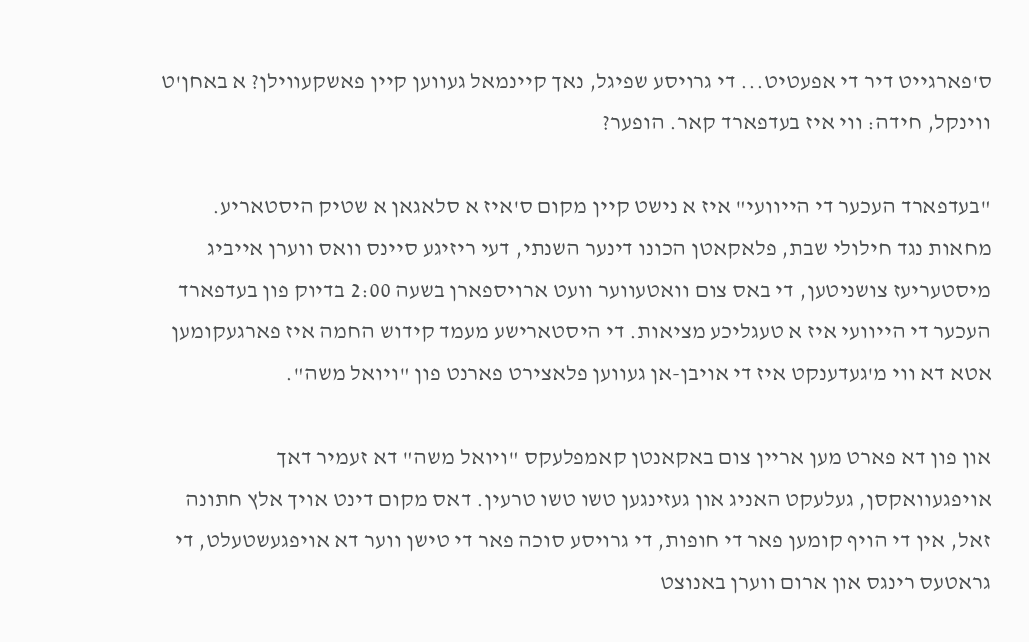ס'פארגייט דיר די אפעטיט... די גרויסע שפיגל, נאך קיינמאל געווען קיין פאשקעווילן? א באחן'ט ווינקל, חידה: ווי איז בעדפארד קאר. הופער?

"בעדפארד העכער די הייוועי" איז א נישט קיין מקום ס'איז א סלאגאן א שטיק היסטאריע. מחאות נגד חילולי שבת, פלאקאטן הכונו דינער השנתי, דעי ריזיגע סיינס וואס ווערן אייביג מיסטעריעז צושניטען, די באס צום וואטעווער וועט ארויספארן בשעה 2:00 בדיוק פון בעדפארד העכער די הייוועי איז א טעגליכע מציאות. די היסטארישע מעמד קידוש החמה איז פארגעקומען אטא דא ווי מ'געדענקט איז די אויבן-אן געווען פלאצירט פארנט פון "ויואל משה".

און פון דא פארט מען אריין צום באקאנטן קאמפלעקס "ויואל משה" דא זעמיר דאך אויפגעוואקסן, געלעקט האניג און געזינגען טשו טשו טרעין. דאס מקום דינט אויך אלץ חתונה זאל, אין די הויף קומען פאר די חופות, די גרויסע סוכה פאר די טישן ווער דא אויפגעשטעלט, די גראטעס רינגס און ארום ווערן באנוצט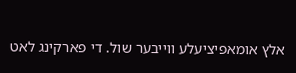אלץ אומאפיציעלע ווייבער שול. די פארקינג לאט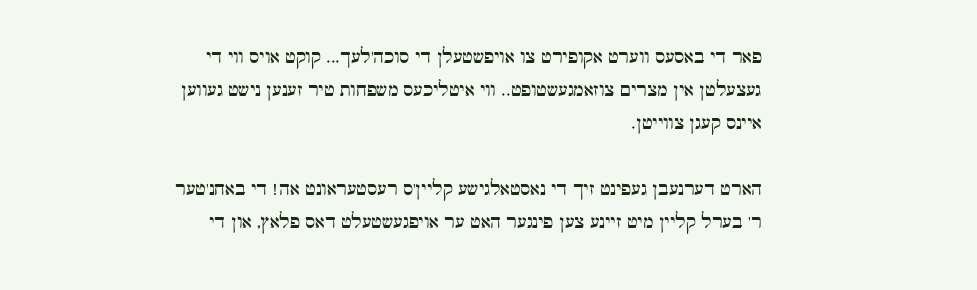פאר די באסעס ווערט אקופירט צו אויפשטעלן די סוכה'לעך... קוקט אויס ווי די געצעלטן אין מצרים צוזאמגעשטופט.. ווי איטליכעס משפחות טיר זענען נישט געווען איינס קעגן צווייטן.

הארט דערנעבן געפינט זיך די נאסטאלגישע קליין'ס רעסטעראונט אה! די באחנ'טער ר' בערל קליין מיט זיינע צען פינגער האט ער אויפגעשטעלט דאס פלאץ, און די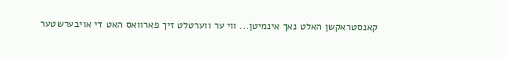קאנסטראקשן האלט נאך אינמיטן... ווי ער ווערטלט זיך פארוואס האט די אויבערשטער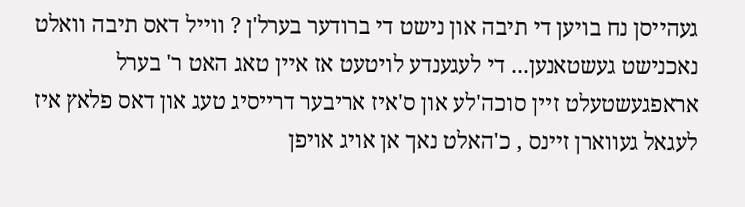געהייסן נח בויען די תיבה און נישט די ברודער בערל'ן ? ווייל דאס תיבה וואלט נאכנישט געשטאנען... די לעגענדע לויטעט אז איין טאג האט ר' בערל אראפגעשטעלט זיין סוכה'לע און ס'איז אריבער דרייסיג טעג און דאס פלאץ איז לעגאל געווארן זיינס , כ'האלט נאך אן אויג אויפן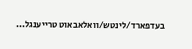בעדפארד/לינטש/וואלאבאוט טרייענגל...